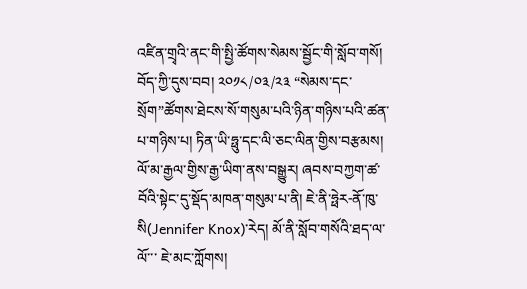འཛིན་གྲྭའི་ནང་གི་སྤྱི་ཚོགས་སེམས་སྦྱོང་གི་སློབ་གསོ། བོད་ཀྱི་དུས་བབ། ༢༠༡༨/༠༣/༢༣ “སེམས་དང་སྲོག”ཚོགས་ཐེངས་སོ་གསུམ་པའི་ཉིན་གཉིས་པའི་ཚན་པ་གཉིས་པ། ཏིན་ཡི་ཧྥུ་དང་ལི་ཅང་ལིན་གྱིས་བརྩམས། ལོ་མ་རྒྱལ་གྱིས་རྒྱ་ཡིག་ནས་བསྒྱུར། ཞབས་བཀྱག་ཚ་བོའི་སྟེང་དུ་སྡོད་མཁན་གསུམ་པ་ནི། ཇེ་ནི་ཧྥེར-ནོ་ཁུ་སི(Jennifer Knox)་རེད། མོ་ནི་སློབ་གསོའི་ཐད་ལ་ལོ་་་ ཇེ་མང་ཀློགས།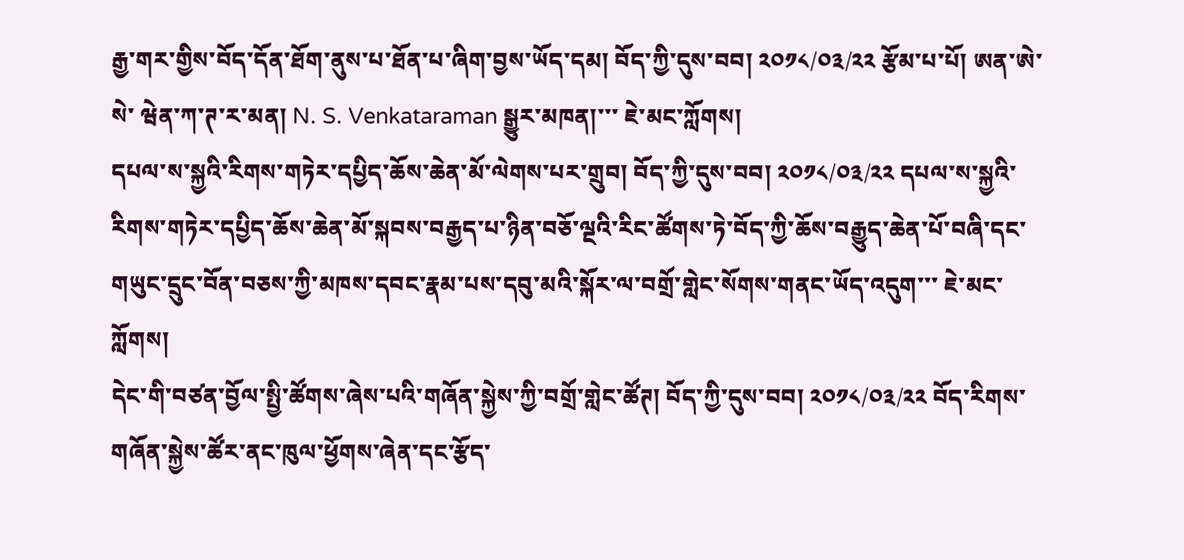རྒྱ་གར་གྱིས་བོད་དོན་ཐོག་ནུས་པ་ཐོན་པ་ཞིག་བྱས་ཡོད་དམ། བོད་ཀྱི་དུས་བབ། ༢༠༡༨/༠༣/༢༢ རྩོམ་པ་པོ། ཨན་ཨེ་སེ་ ཝེན་ཀ་ཊ་ར་མན། N. S. Venkataraman སྒྱུར་མཁན།་་་ ཇེ་མང་ཀློགས།
དཔལ་ས་སྐྱའི་རིགས་གཏེར་དཔྱིད་ཆོས་ཆེན་མོ་ལེགས་པར་གྲུབ། བོད་ཀྱི་དུས་བབ། ༢༠༡༨/༠༣/༢༢ དཔལ་ས་སྐྱའི་རིགས་གཏེར་དཔྱིད་ཆོས་ཆེན་མོ་སྐབས་བརྒྱད་པ་ཉིན་བཅོ་ལྔའི་རིང་ཚོགས་ཏེ་བོད་ཀྱི་ཆོས་བརྒྱུད་ཆེན་པོ་བཞི་དང་གཡུང་དྲུང་བོན་བཅས་ཀྱི་མཁས་དབང་རྣམ་པས་དབུ་མའི་སྐོར་ལ་བགྲོ་གླེང་སོགས་གནང་ཡོད་འདུག་་་ ཇེ་མང་ཀློགས།
དེང་གི་བཙན་བྱོལ་སྤྱི་ཚོགས་ཞེས་པའི་གཞོན་སྐྱེས་ཀྱི་བགྲོ་གླེང་ཚོཊ། བོད་ཀྱི་དུས་བབ། ༢༠༡༨/༠༣/༢༢ བོད་རིགས་གཞོན་སྐྱེས་ཚོར་ནང་ཁུལ་ཕྱོགས་ཞེན་དང་རྩོད་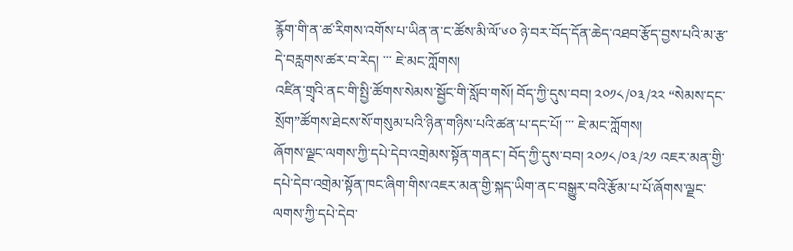རྙོག་གི་ན་ཚ་རིགས་འགོས་པ་ཡིན་ན་ང་ཚོས་མི་ལོ་༦༠ ཉེ་བར་བོད་དོན་ཆེད་འཐབ་རྩོད་བྱས་པའི་མ་རྩ་དེ་བརླགས་ཚར་བ་རེད། ་་་ ཇེ་མང་ཀློགས།
འཛིན་གྲྭའི་ནང་གི་སྤྱི་ཚོགས་སེམས་སྦྱོང་གི་སློབ་གསོ། བོད་ཀྱི་དུས་བབ། ༢༠༡༨/༠༣/༢༢ “སེམས་དང་སྲོག”ཚོགས་ཐེངས་སོ་གསུམ་པའི་ཉིན་གཉིས་པའི་ཚན་པ་དང་པོ། ་་་ ཇེ་མང་ཀློགས།
ཞོགས་ལྗང་ལགས་ཀྱི་དཔེ་དེབ་འགྲེམས་སྟོན་གནང་། བོད་ཀྱི་དུས་བབ། ༢༠༡༨/༠༣/༢༡ འཇར་མན་གྱི་དཔེ་དེབ་འགྲེམ་སྟོན་ཁང་ཞིག་གིས་འཇར་མན་གྱི་སྐད་ཡིག་ནང་བསྒྱུར་བའི་རྩོམ་པ་པོ་ཞོགས་ལྗང་ལགས་ཀྱི་དཔེ་དེབ་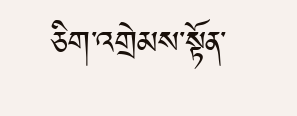ཅིག་འགྲེམས་སྟོན་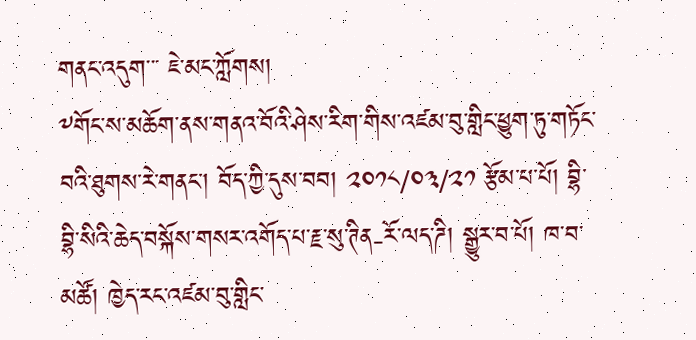གནང་འདུག་་་ ཇེ་མང་ཀློགས།
༸གོང་ས་མཆོག་ནས་གནའ་བོའི་ཤེས་རིག་གིས་འཛམ་བུ་གླིང་ཕྱུག་ཏུ་གཏོང་བའི་ཐུགས་རེ་གནང་། བོད་ཀྱི་དུས་བབ། ༢༠༡༨/༠༣/༢༡ རྩོམ་པ་པོ། བྷི་བྷི་སིའི་ཆེད་བསྐོས་གསར་འགོད་པ་རྗ་སུ་ཊིན-རོ་ལད་ཌི། སྒྱུར་བ་པོ། ཁ་བ་མཚོ། ཁྱེད་རང་འཛམ་བུ་གླིང་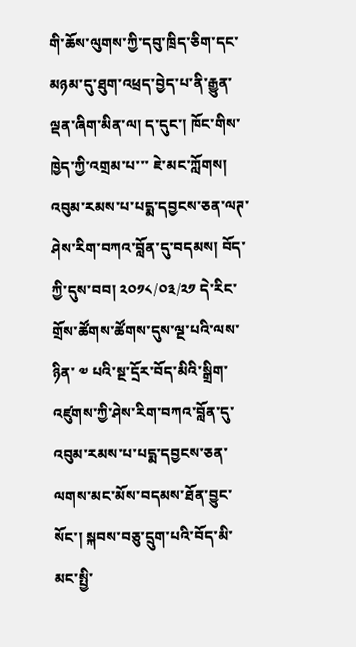གི་ཆོས་ལུགས་ཀྱི་དབུ་ཁྲིད་ཅིག་དང་མཉམ་དུ་ཐུག་འཕྲད་བྱེད་པ་ནི་རྒྱུན་ལྡན་ཞིག་མིན་ལ། ད་དུང་། ཁོང་གིས་ཁྱེད་ཀྱི་འགྲམ་པ་་་ ཇེ་མང་ཀློགས།
འབུམ་རམས་པ་པདྨ་དབྱངས་ཅན་ལཊ་ཤེས་རིག་བཀའ་བློན་དུ་བདམས། བོད་ཀྱི་དུས་བབ། ༢༠༡༨/༠༣/༢༡ དེ་རིང་གྲོས་ཚོགས་ཚོགས་དུས་ལྔ་པའི་ལས་ཉིན་ ༧ པའི་སྔ་དྲོར་བོད་མིའི་སྒྲིག་འཛུགས་ཀྱི་ཤེས་རིག་བཀའ་བློན་དུ་འབུམ་རམས་པ་པདྨ་དབྱངས་ཅན་ལགས་མང་མོས་བདམས་ཐོན་བྱུང་སོང་། སྐབས་བཅུ་དྲུག་པའི་བོད་མི་མང་སྤྱི་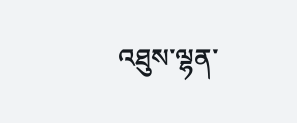འཐུས་ལྷན་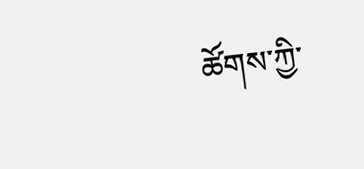ཚོགས་ཀྱི་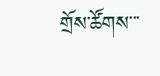གྲོས་ཚོགས་་་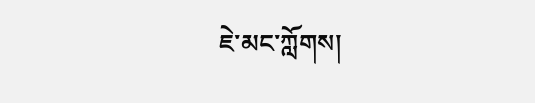ཇེ་མང་ཀློགས།